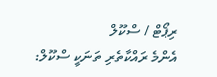ރިޕޯޓް / ސްކޫލް
އެންމެ ރައްކާތެރި ތަނަކީ ސްކޫލް: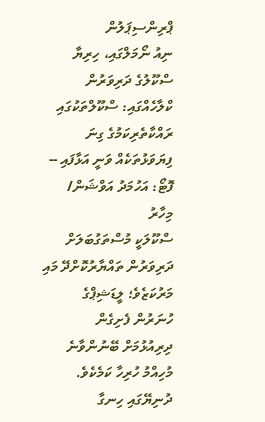ޕްރިންސިޕަލުން
ނިއު ނޯމަލްގައި، ހިރިޔާ ސްކޫލުގެ ދަރިވަރުން ކްލާހެއްގައި: ސްކޫލްތަކުގައި ރައްކާތެރިކަމުގެ ގިނަ ފިޔަވަޅުތަކެއް ވަނީ އަޅާފައި -- ފޮޓޯ: އަހުމަދު އަވްޝަން/ މިހާރު
ސްކޫލަކީ މުސްތަގުބަލަށް ދަރިވަރުން ތައްޔާރުކޮށްދޭ މައި މަރުކަޒެވެ؛ ލީޑަޝިޕްގެ ހުނަރުން ފެށިގެން ދިރިއުޅުމަށް ބޭނުންވާނެ މުހިއްމު ހުރިހާ ކަމެކެވެ. ދުނިޔޭގައި ހިނގާ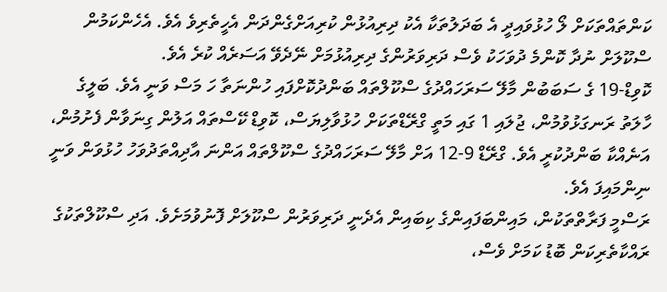ކަންތައްތަކަށް ލޯ ހުޅުވައިދީ އެ ބަދަލުތަކާ އެކު ދިރިއުޅުން ކުރިއަށްގެންދަން އެހީތެރިވެ އެވެ. އެހެންކަމުން ސްކޫލަށް ނުދާ ކޮންމެ ދުވަހަކު ވެސް ދަރިވަރުންގެ ދިރިއުޅުމަށް ނޭދެވޭ އަސަރެއް ކުރެ އެވެ.
ކޮވިޑް-19 ގެ ސަބަބުން މާލޭ ސަރަހައްދުގެ ސްކޫލްތައް ބަންދުކޮށްފައި ހުންނަތާ ހަ މަސް ވަނީ އެވެ. ބަލީގެ ހާލަތު ރަނގަޅުވުމުން، ޖުލައި 1 ގައި މަތީ ގްރޭޑްތަކަށް ހުޅުވާލިޔަސް، ކޮވިޑް ކޭސްތައް އަލުން ގިނަވާން ފެށުމުން، އަނެއްކާ ބަންދުކުރީ އެވެ. ގްރޭޑް 9-12 އަށް މާލޭ ސަރަހައްދުގެ ސްކޫލްތައް އަންނަ އާދިއްތަދުވަހު ހުޅުވަން ވަނީ ނިންމައިފަ އެވެ.
ރަސްމީ ފަރާތްތަކުން، މައިންބަފައިންގެ ކިބައިން އެދެނީ ދަރިވަރުން ސްކޫލަށް ފޮނުވުމަށެވެ. އަދި ސްކޫލްތަކުގެ ރައްކާތެރިކަން ބޮޑު ކަމަށް ވެސް،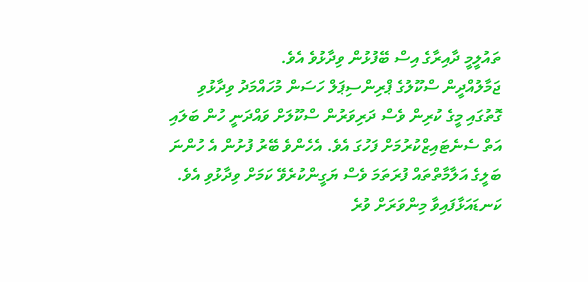ތައުލީމީ ދާއިރާގެ އިސް ބޭފުޅުން ވިދާޅުވެ އެވެ.
ޖަމާލުއްދީން ސްކޫލުގެ ޕްރިންސިޕަލް ހަސަން މުހައްމަދު ވިދާޅުވި ގޮތުގައި މީގެ ކުރިން ވެސް ދަރިވަރުން ސްކޫލަށް ވައްދަނީ ހުން ބަލައި އަތް ސެނެޓައިޒްކުރުމަށް ފަހުގަ އެވެ. އެހެންވެ ބޭރު ފުށުން އެ ހުންނަ ބަލީގެ އަލާމާތްތައް ފުރަތަމަ ވެސް ޔަގީންކުރެވޭ ކަމަށް ވިދާޅުވި އެވެ.
ކަނޑައަޅާފައިވާ މިންވަރަށް ވުރެ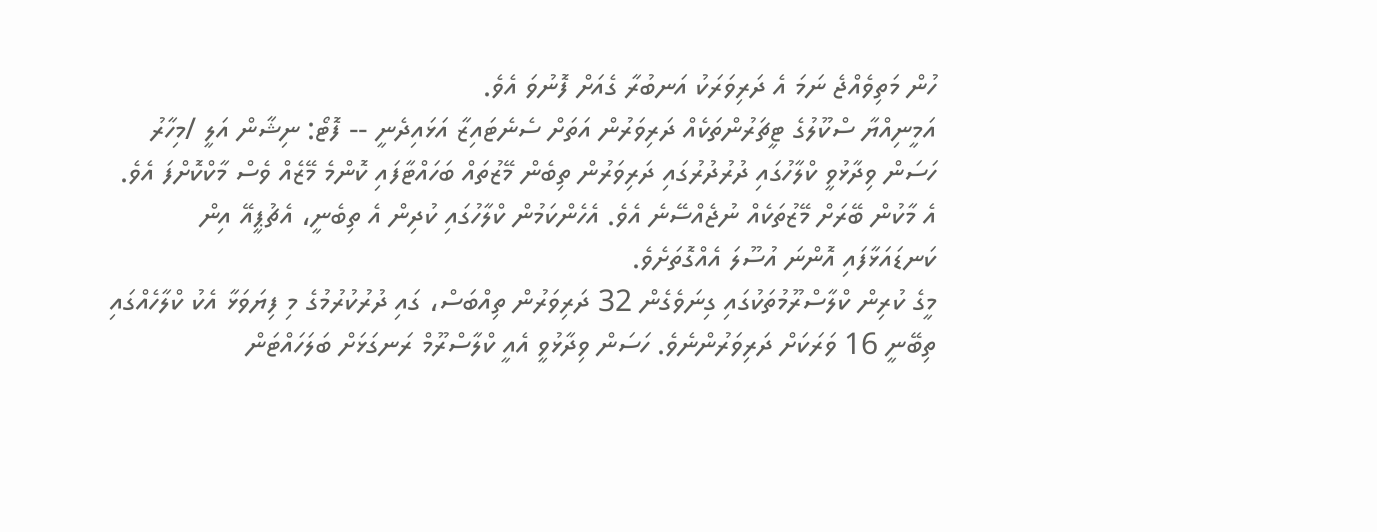ހުން މަތިވެއްޖެ ނަމަ އެ ދަރިވަރަކު އަނބުރާ ގެއަށް ފޮނުވަ އެވެ.
އަމީނިއްޔާ ސްކޫލުގެ ޓީޗަރުންތަކެއް ދަރިވަރުން އަތަށް ސެނެޓައިޒާ އަޅައިދެނީ -- ފޮޓޯ: ނިޝާން އަލީ /މިހާރު
ހަސަން ވިދާޅުވީ ކްލާހުގައި ދުރުދުރުގައި ދަރިވަރުން ތިބެން މޭޒުތައް ބަހައްޓާފައި ކޮންމެ މޭޒެއް ވެސް މާކްކޮށްފަ އެވެ. އެ މާކުން ބޭރަށް މޭޒުތަކެއް ނުޖެއްސޭނެ އެވެ. އެހެންކަމުން ކްލާހުގައި ކުދިން އެ ތިބެނީ، އެޗުޕީއޭ އިން ކަނޑައަޅާފައި އޮންނަ އުސޫލަ އެއްގޮތަށެވެ.
މީގެ ކުރިން ކްލާސްރޫމުތަކުގައި ގިނަވެގެން 32 ދަރިވަރުން ތިއްބަސް، ގައި ދުރުކުރުމުގެ މި ފިޔަވަޅާ އެކު ކްލާހެއްގައި ތިބޭނީ 16 ވަރަކަށް ދަރިވަރުންނެވެ. ހަސަން ވިދާޅުވީ އެއީ ކްލާސްރޫމް ރަނގަޅަށް ބަލަހައްޓަން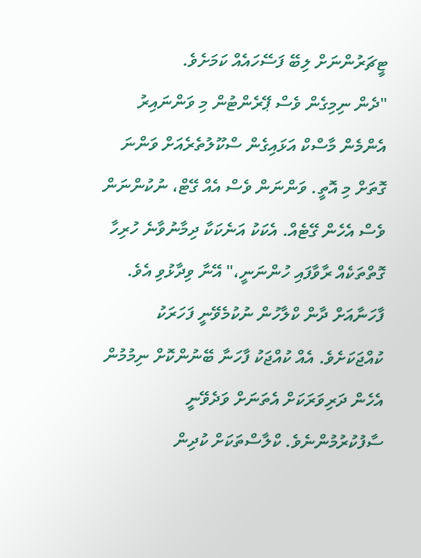ޓީޗަރުންނަށް ލިބޭ ފަސޭހައެއް ކަމަށެވެ.
"ދެން ނިމިގެން ވެސް ޕޭރެންޓުން މި ވަންނައިރު އެންމެން މާސްކް އަޅައިގެން ސްކޫލުތެރެއަށް ވަންނަ ގޮތަށް މި އޮތީ. ވަންނަން ވެސް އެއް ގޭޓް، ނުކުންނަން ވެސް އެހެން ގޭޓެއް. އެކަކު އަނެކަކާ ދިމާނުވާނެ ހުރިހާ ގޮތްތަކެއް ރާވާފައި ހުންނަނީ،" އޭނާ ވިދާޅުވި އެވެ.
ފާހަނާއަށް ދާން ކްލާހުން ނުކުމެވޭނީ ފަހަރަކު ކުއްޖަކަށެވެ. އެއް ކުއްޖަކު ފާހަނާ ބޭނުންކޮށް ނިމުމުން އެހެން ދަރިވަރަކަށް އެތަނަށް ވަދެވޭނީ ސާފުކުރުމުންނެވެ. ކްލާސްތަކަށް ކުދިން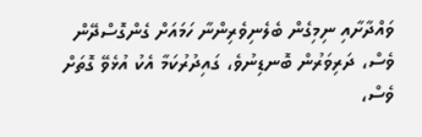ވައްދާށާއި ނިމިގެން ބެލެނިވެރިންނާ ހަމައަށް ގެންގޮސްދޭން ވެސް، ދަރިވަރުން ބޮނޑިނުވެ، ގައިދުރުކަމާ އެކު އުޅެވޭ ގޮތަށް ވެސް،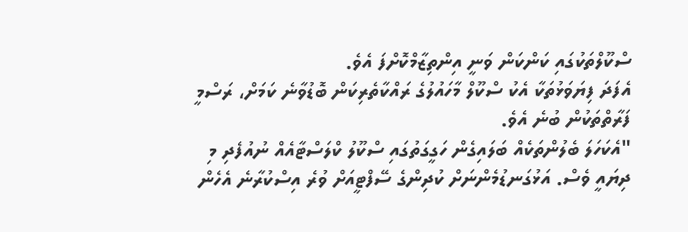ސްކޫލްތަކުގައި ކަންކަން ވަނީ އިންތިޒާމްކޮށްފަ އެވެ.
އެފަދަ ފިޔަވަޅުތަކާ އެކު ސްކޫލް މާހައުލުގެ ރައްކާތެރިކަން ބޮޑުވާނެ ކަމަށް، ރަސްމީ ފަރާތްތަކުން ބުނެ އެވެ.
"އެކަހަލަ ބެލުންތަކެއް ބަލައިގެން ހަގީގަތުގައި ސްކޫލު ކްލަސްޓާއެއް ނުއުފެދި މި ދިޔައީ ވެސް. އަޅުގަނޑުމެންނަށް ކުދިންގެ ސޭފްޓީއަށް ވުރެ އިސްކުރާނެ އެހެން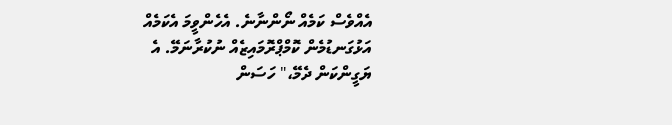އެއްވެސް ކަމެއް ނޯންނާނެ. އެހެންވީމަ އެކަމެއް އަޅުގަނޑުމެން ކޮމްޕްރޮމައިޒެއް ނުކުރާނަމޭ. އެ ޔަގީންކަން ދެމޭ،" ހަސަން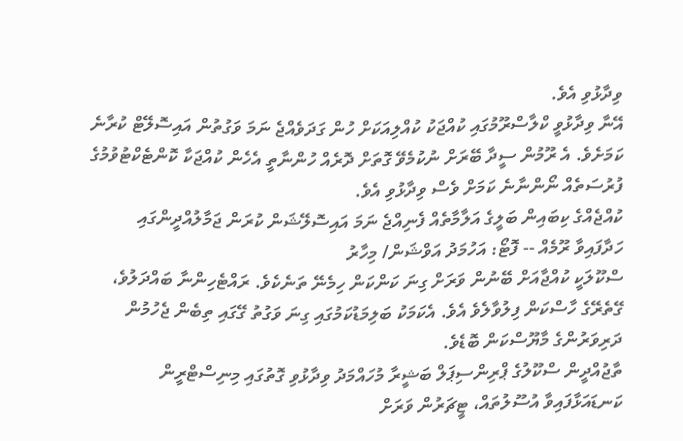ވިދާޅުވި އެވެ.
އޭނާ ވިދާޅުވީ ކްލާސްރޫމުގައި ކުއްޖަކު ކުއްލިއަކަށް ހުން ގަދަވެއްޖެ ނަމަ ވަގުތުން އައިސޮލޭޓް ކުރާނެ ކަމަށެވެ. އެ ރޫމުން ސީދާ ބޭރަށް ނުކުމެވޭ ގޮތަށް ދޮރެއް ހުންނާތީ އެހެން ކުއްޖަކާ ކޮންޓެކްޓުވުމުގެ ފުރުސަތެއް ނޯންނާނެ ކަމަށް ވެސް ވިދާޅުވި އެވެ.
ކުއްޖެއްގެ ކިބައިން ބަލީގެ އަލާމާތެއް ފެނިއްޖެ ނަމަ އައިސޮލޭޝަން ކުރަން ޖަމާލުއްދީންގައި ހަދާފައިވާ ރޫމެއް -- ފޮޓޯ: އަހުމަދު އަވްޝަން/ މިހާރު
ސްކޫލަކީ ކުއްޖާއަށް ބޭނުން ވަރަށް ގިނަ ކަންކަން ހިމެނޭ ތަނެކެވެ. ރައްޓެހިންނާ ބައްދަލުވެ، ގޭތެރޭގެ ހާސްކަން ފިލުވާލެވެ އެވެ. އެކަމަކު ބަލިމަޑުކަމުގައި ގިނަ ވަގުތު ގޭގައި ތިބެން ޖެހުމުން ދަރިވަރުންގެ މާޔޫސްކަން ބޮޑެވެ.
ތާޖުއްދީން ސްކޫލުގެ ޕްރިންސިޕަލް ބަޝީރާ މުހައްމަދު ވިދާޅުވި ގޮތުގައި މިނިސްޓްރީން ކަނޑައަޅާފައިވާ އުސޫލުތައް، ޓީޗަރުން ވަރަށް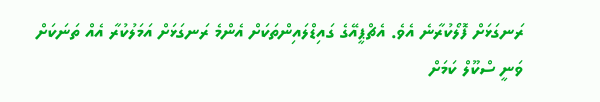ރަނގަޅަށް ފޮލޯކުރާނެ އެވެ. އެޗްޕީއޭގެ ގައިޑްލައިންތަކަށް އެންމެ ރަނގަޅަށް އަމަލުކުރާ އެއް ތަނަކަށް ވަނީ ސްކޫލް ކަމަށް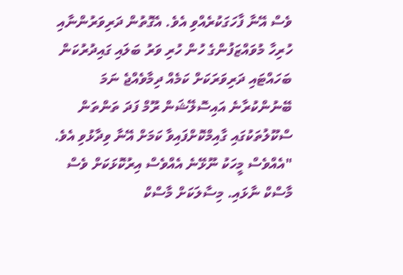ވެސް އޭނާ ފާހަގަކުރެއްވި އެވެ. އެގޮތުން ދަރިވަރުންނާއި ހުރިހާ މުވައްޒަފުންގެ ހުން ހުރި ވަރު ބަލައި ގައިދުރުކަން ބަހައްޓައި ދަރިވަރަކަށް ކަމެއް ދިމާވެއްޖެ ނަމަ ބޭނުންކުރާނެ އައިސޮލޭޝަން ރޫމް ފަދަ ތަންތަން ސްކޫލުތަކުގައި ގާއިމްކޮށްފައިވާ ކަމަށް އޭނާ ވިދާޅުވި އެވެ.
"އެއްވެސް މީހަކު ނޫޅޭނެ އެއްވެސް އިރުކޮޅަކަށް ވެސް މާސްކް ނާޅައި. މިސާލަކަށް މާސްކް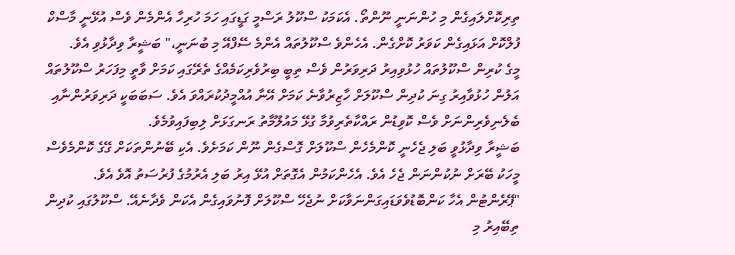ތިރިކޮށްލައިގެން މި ހުންނަނީ ނޫންތޯ. އެކަމަކު ސްކޫލު ރަސްމީ ގަޑީގައި ހަމަ ހުރިހާ އެންމެން ވެސް އުޅޭނީ މާސްކް ފުލްކޮށް އަޅައިގެން ކަވަރު ކޮށްގެން. އެހެންވެ ސްކޫލުތައް އެންމެ ސޭފްއޭ މި ބުނަނީ،" ބަޝީރާ ވިދާޅުވި އެވެ.
މީގެ ކުރިން ސްކޫލުތައް ހުޅުވިއިރު ދަރިވަރުން ވެސް ތިބީ ބިރުވެރިކަމެއްގެ ތެރޭގައި ކަމަށް ވާތީ މިފަހަރު ސްކޫލުތައް އަލުން ހުޅުވާއިރު ގިނަ ކުދިން ސްކޫލަށް ހާޒިރުވާނެ ކަމަށް އޭނާ އުއްމީދުކުރައްވަ އެވެ. ސަބަބަކީ ދަރިވަރުންނާއި ބެލެނިވެރިންނަށް ވެސް ކޮވިޑުން ރައްކާތެރިވުމާ ގުޅޭ މައުލޫމާތު ރަނގަޅަށް ލިބިފައިވުމެވެ.
ބަޝީރާ ވިދާޅުވީ ބަލި ޖެހެނީ ކޮންމެހެން ސްކޫލަށް ގޮސްގެން ނޫން ކަމަށެވެ. އެކި ބޭނުންތަކަށް ގޭގެ ކޮންމެވެސް މީހަކު ބޭރަށް ނުކުންނަން ޖެހެ އެވެ. އެހެންކަމުން އެގޮތަށް އުޅޭ އިރު ބަލި އެރުމުގެ ފުރުސަތު އޮވެ އެވެ.
"ޕޭރެންޓުން އެހާ ކަންބޮޑުވެވަޑައިގަންނަވާކަށް ނުޖެހޭ ސްކޫލަށް ފޮނުވައިގެން އެކަން ވެދާނެއޭ. ސްކޫލުގައި ކުދިން ތިބޭއިރު މި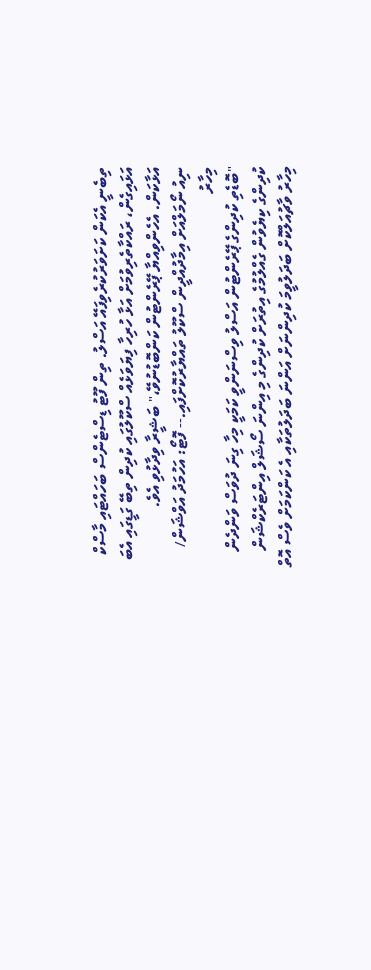ތިބެނީ އެކަން ކަށަވަރުކުރެވިފައޭ އަސްލު. ތިން ފޫޓު ޑިސްޓެންސް ބަހައްޓައި މާސްކް އަޅައިގެން، ރައްކާތެރިވުމަށް އަޅާ ހުރިހާ ފިޔަވަޅެއް ސްކޫލުގައި ކުދިން ތިބޭ ގަޑީގައި އެބަ އަޅާކަން. އެހެންވިއްޔާ ޕޭރެންޓުން ކަންބޮޑުނުވޭ،" ބަޝީރާ ވިދާޅުވި އެވެ.
ނިއު ނޯމަލްއަށް އިމާދުއްދީން ސްކޫލު ތައްޔާރުކޮށްފައި.-- ފޮޓޯ: އަހުމަދު އަވްޝަން/ މިހާރު
"ބޮޑެތި ކުދިންގެ ޕޭރެންޓުން އަސްލު ވިސްނަންވީ ކަމަކީ މިހާ ގިނަ ދުވަސް ވަންދެން ކުދިންގެ ކިޔެވުން ގެއްލުމުގެ އިތުރަށް ކުދިންގެ މި އިންނަ ސޯޝަލް އިންޓަރެކްޝަން މިހާރު ވާޗުއަލްކޮށް ބަދަލުވީމަ ކުދިންނަށް އަންނަ ބަދަލުތަކާއި އެ ކަންކަމަށް ވެސް އޮތް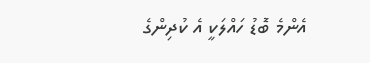އެންމެ ބޮޑު ހައްލަކީ އެ ކުދިންގެ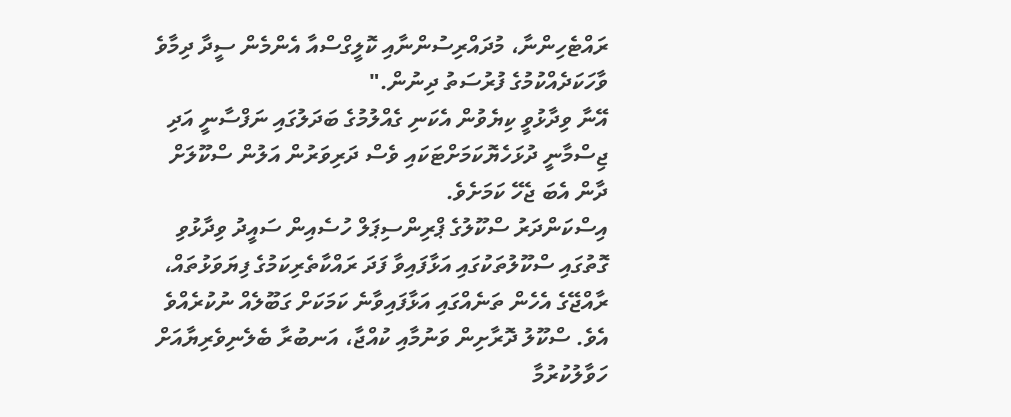ރައްޓެހިންނާ، މުދައްރިސުންނާއި ކޮލީގްސްއާ އެންމެން ސީދާ ދިމާވެ ވާހަކަދެއްކުމުގެ ފުރުސަތު ދިނުން."
އޭނާ ވިދާޅުވީ ކިޔެވުން އެކަނި ގެއްލުމުގެ ބަދަލުގައި ނަފްސާނީ އަދި ޖިސްމާނީ ދުޅަހެޔޮކަމަށްޓަކައި ވެސް ދަރިވަރުން އަލުން ސްކޫލަށް ދާން އެބަ ޖެހޭ ކަމަށެވެ.
އިސްކަންދަރު ސްކޫލުގެ ޕްރިންސިޕަލް ހުސެއިން ސައީދު ވިދާޅުވި ގޮތުގައި ސްކޫލުތަކުގައި އަޅާފައިވާ ފަދަ ރައްކާތެރިކަމުގެ ފިޔަވަޅުތައް، ރާއްޖޭގެ އެހެން ތަނެއްގައި އަޅާފައިވާނެ ކަމަކަށް ގަބޫލެއް ނުކުރެއްވެ އެވެ. ސްކޫލު ދޮރާށިން ވަނުމާއި ކުއްޖާ، އަނބުރާ ބެލެނިވެރިޔާއަށް ހަވާލުކުރުމާ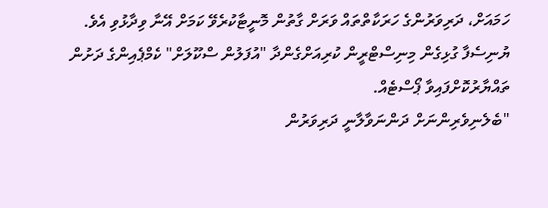ހަމައަށް، ދަރިވަރުންގެ ހަރަކާތްތައް ވަރަށް ގާތުން މޮނީޓާކުރެވޭ ކަމަށް އޭނާ ވިދާޅުވި އެވެ.
ޔުނިސެފާ ގުޅިގެން މިނިސްޓްރީން ކުރިއަށްގެންދާ "އުފަލުން ސްކޫލަށް" ކެމްޕެއިންގެ ދަށުން ތައްޔާރުކޮށްފައިވާ ޕޯސްޓެއް.
"ބެލެނިވެރިންނަށް ދަންނަވާލާނީ ދަރިވަރުން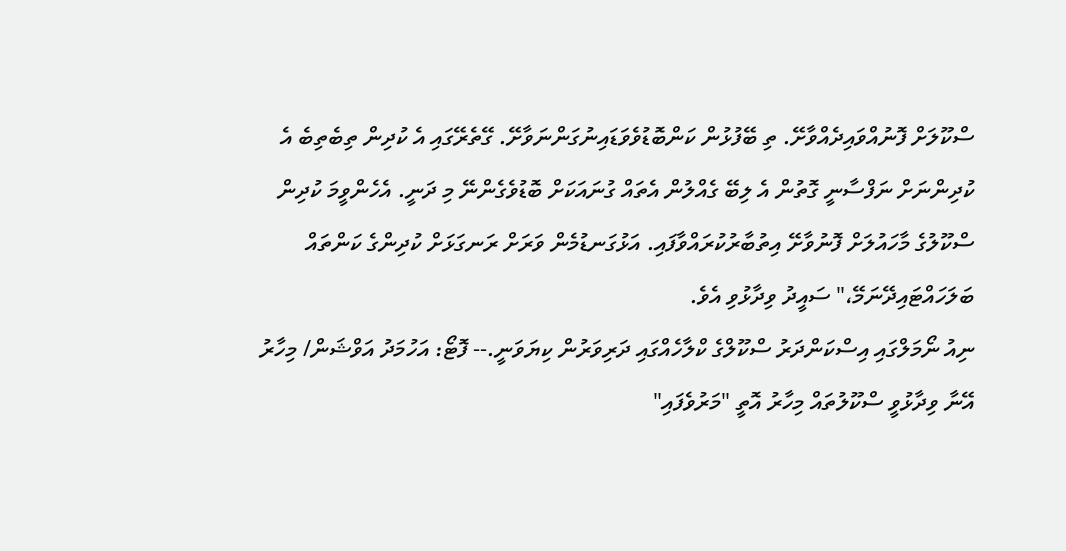ސްކޫލަށް ފޮނުއްވައިދެއްވާށޭ. ތި ބޭފުޅުން ކަންބޮޑުވެވަޑައިނުގަންނަވާށޭ. ގޭތެރޭގައި އެ ކުދިން ތިބެތިބެ އެ ކުދިންނަށް ނަފްސާނީ ގޮތުން އެ ލިބޭ ގެއްލުން އެތައް ގުނައަކަށް ބޮޑުވެގެންނޭ މި ދަނީ. އެހެންވީމަ ކުދިން ސްކޫލުގެ މާހައުލަށް ފޮނުވާށޭ އިތުބާރުކުރައްވާފައި. އަޅުގަނޑުމެން ވަރަށް ރަނގަޅަށް ކުދިންގެ ކަންތައް ބަލަހައްޓައިދޭނަމޭ،" ސައީދު ވިދާޅުވި އެވެ.
ނިއު ނޯމަލްގައި އިސްކަންދަރު ސްކޫލްގެ ކްލާހެއްގައި ދަރިވަރުން ކިޔަވަނީ.-- ފޮޓޯ: އަހުމަދު އަވްޝަން/ މިހާރު
އޭނާ ވިދާޅުވީ ސްކޫލުތައް މިހާރު އޮތީ "މަރުވެފައި"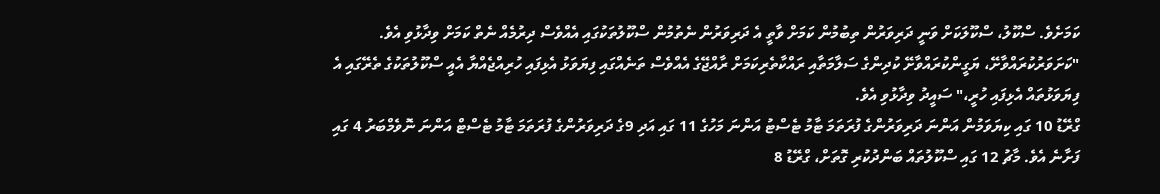ކަމަށެވެ. ސްކޫލު، ސްކޫލަކަށް ވަނީ ދަރިވަރުން ތިބުމުން ކަމަށް ވާތީ އެ ދަރިވަރުން ނެތުމުން ސްކޫލުތަކުގައި އެއްވެސް ދިރުމެއް ނެތް ކަމަށް ވިދާޅުވި އެވެ.
"ކަށަވަރުކުރައްވާށޭ، ޔަގީންކުރައްވާށޭ ކުދިންގެ ސަލާމަތާއި ރައްކާތެރިކަމަށް ރާއްޖޭގެ އެއްވެސް ތަނެއްގައި ފިޔަވަޅު އެޅިފައި ހުރިއްޖެއްޔާ އެއީ ސްކޫލުތަކުގެ ތެރޭގައި އެ ފިޔަވަޅުތައް އެޅިފައި ހުރީ،" ސައީދު ވިދާޅުވި އެވެ.
ގްރޭޑު 10 ގައި ކިޔަވަމުން އަންނަ ދަރިވަރުންގެ ފުރަތަމަ ޓާމު ޓެސްޓު އަންނަ މަހުގެ 11 ގައި އަދި 9ގެ ދަރިވަރުންގެ ފުރަތަމަ ޓާމު ޓެސްޓް އަންނަ ނޮވެމްބަރު 4 ގައި ފަށާނެ އެވެ. މާޗު 12 ގައި ސްކޫލުތައް ބަންދުކުރި ގޮތަށް، ގްރޭޑު 8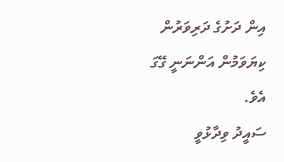އިން ދަށުގެ ދަރިވަރުން ކިޔަވަމުން އަންނަނީ ގޭގަ އެވެ.
ސައީދު ވިދާޅުވީ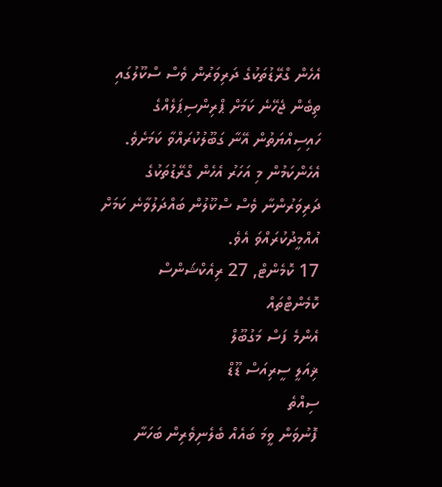އެހެން ގްރޭޑުތަކުގެ ދަރިވަރުން ވެސް ސްކޫލުގައި ތިބެން ޖެހޭނެ ކަމަށް ޕްރިންސިޕަލެއްގެ ހައިސިއްޔަތުން އޭނާ ގަބޫލުކުރައްވާ ކަމަށެވެ. އެހެންކަމުން މި އަހަރު އެހެން ގްރޭޑުތަކުގެ ދަރިވަރުންނާ ވެސް ސްކޫލުން ބައްދަލުވާނެ ކަމަށް އުއްމީދުކުރައްވަ އެވެ.
17 ކޮމެންޓް, 27 ރިއެކްޝަންސް
ކޮމެންޓްތައް
އެންމެ ފަސް މަގުބޫލް
ޜިއަލީ ސީރިއަސް ޑޫޑް
ސިއްތެ
ފޮނުވަން ވީމަ ބައެއް ބެލެނިވެރިން ބަހަނާ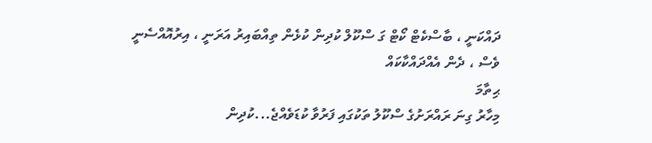ދައްކަނީ ، ބާސްކެޓް ކޯޓް ގަ ސްކޫލް ކުދިން ކުޅެން ތިއްބައިރު އަރަނީ ، އިރުއޮއްސެނީ ވެސް ، ދެން އެއްދައްކާކައް
ޙިތާމަ
މިހާރު ގިނަ ރައްރަށުގެ ސްކޫލު ތަކުގައި ފަރުވާ ކުޑަވެއްޖެ...ކުދިން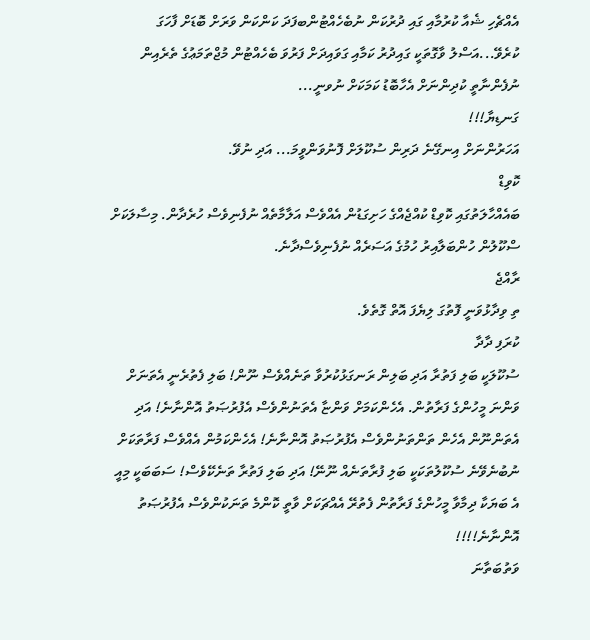އެއްޗެހި ޝެއާ ކުރުމާއި ގައި ދުރުކަން ނުބެހެއްޓުންބފަދަ ކަންކަން ވަރަށް ބޮޑަށް ފާހަގަ ކުރެވޭ...އަސްލު ވާގޮތަކީ ގައިދުރު ކަމާއި ގަވައިދަށް ފަރުވަ ބެހެއްޓުން މުޖްތަމަޢުގެ ތެރެއިން ނުފެންނާތީ ކުދިންނަށް އެހާބޮޑު ކަމަކަށް ނުވނީ...
ގަނޑިޔާ!!!
އަހަރުންނަށް އިނގޭނެ ދަރިން ސުކޫލަށް ފޮނުވަންވީމަ... އަދި ނުވޭ.
ކޮވިޑް
ބައެއްހާލަތުގައި ކޮވިޑް ކުއްޖެއްގެ ހަށިގަޑުން އެއްވެސް އަލާމާތެއް ނުފެނިވެސް ހުރެދާން. މިސާލަކަށް ސްކޫލުން ހުންބަލާއިރު ހުމުގެ އަސަރެއް ނުފެނިވެސްދާނެ.
ރާއްޖެ
ތި ވިދާޅުވަނީ ފޮތުގަ ލިޔެފަ އޮތް ގޮތެވެ.
ކުރަފި ދާދާ
ސުކޫލަކީ ބަލި ފަތުރާ އަދި ބަލިން ރަނގަޅުކުރުވާ ތަނެއްވެސް ނޫން! ބަލި ފެތުރެނީ އެތަނަށް ވަންނަ މީހުންގެ ފަރާތުން. އެހެންކަމަށް ވަންޏާ އެތަނުންވެސް އެފުރުޞަތު އޮންނާނެ! އަދި އެތަންނޫން އެހެން ތަންތަނުންވެސް އެފުރުޞަތު އޮންނާނެ! އެހެންކަމުން އެއްވެސް ފަރާތަކަށް ނުބުނެވޭނެ ސުކޫލުތަކަކީ ބަލި ފުރާތަނެއް ނޫނޭ! އަދި ބަލި ފަތުރާ ތަނެކޭވެސް! ސަބަބަކީ މިއީ އެ ބަޔަކާ ދިމާވާ މީހުންގެ ފަރާތުން ފެތުރޭ އެއްޗަކަށް ވާތީ ކޮންމެ ތަނަކުންވެސް އެފުރުޞަތު އޮންނާނެ!!!!
ވަތުބަތާނަ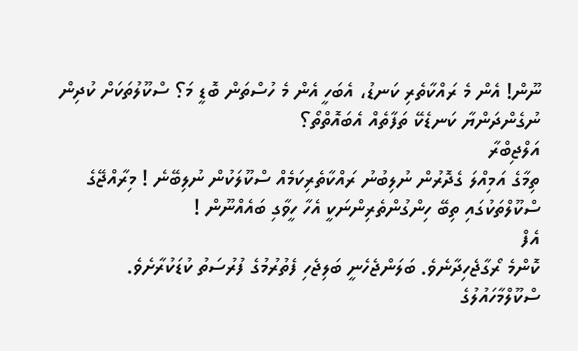ނޫން! އެން މެ ރައްކާތެރި ކަނޑު، އެބަހީ އެން މެ ހުސްތަން ބޮޑީ މަ؟ ސްކޫލުތަކަށް ކުދިން ނުގެންދަންޔާ ކަނޑެކޭ ތަފާތެއް އެބައޮތްތޯ؟
އަލްޖިބްރާ
ތިމާގެ އަމިއްލަ ގެދޮރުން ނުލިބުނު ރައްކާތެރިކަމެއް ސްކޫލަކުން ނުލިބޭނެ ! މިރާއްޖޭގެ ސްކޫލްތަކުގައި ތިބޭ ހިންގުންތެރިންނަކީ އެހާ ހީވާގި ބައެއްނޫން !
އެފް
ކޮންމެ ރޯގާޖެހިދާނެވެ. ބަލަންޖެހެނީ ބަލިޖެހި ފެތުރުމުގެ ފުރުސަތު ކުޑަކުރާށެވެ. ސްކޫލްމާހައުލުގެ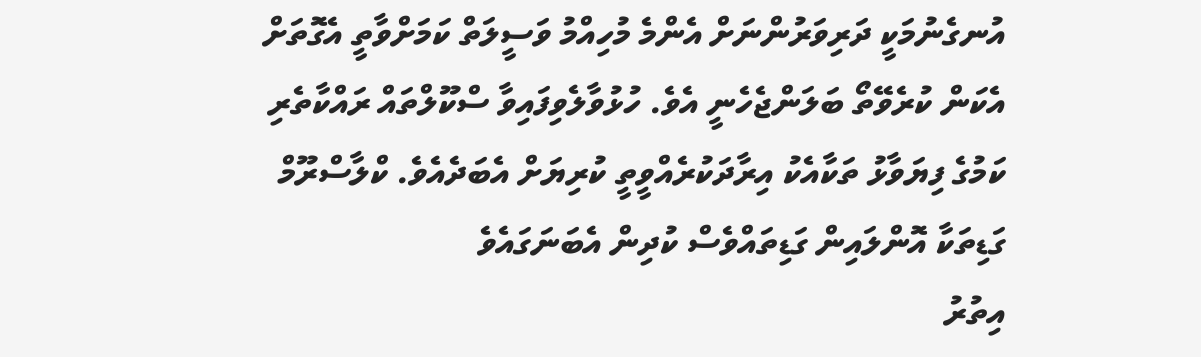އުނގެނުމަކީ ދަރިވަރުންނަށް އެންމެ މުހިއްމު ވަސީލަތް ކަމަށްވާތީ އެގޮތަށް އެކަން ކުރެވޭތޯ ބަލަންޖެހެނީ އެވެ. ހުޅުވާލެވިފައިވާ ސްކޫލްތައް ރައްކާތެރި ކަމުގެ ފިޔަވާޅު ތަކާއެކު އިރާދަކުރެއްވީތީ ކުރިޔަށް އެބަދެއެވެ. ކްލާސްރޫމް ގަޑިތަކާ އޮންލައިން ގަޑިތައްވެސް ކުދިން އެބަނަގައެވެ
އިތުރު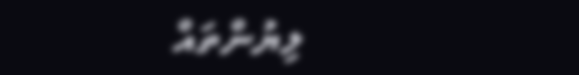ލިޔުންތައް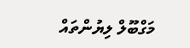މަގްބޫލް ލިޔުންތައް